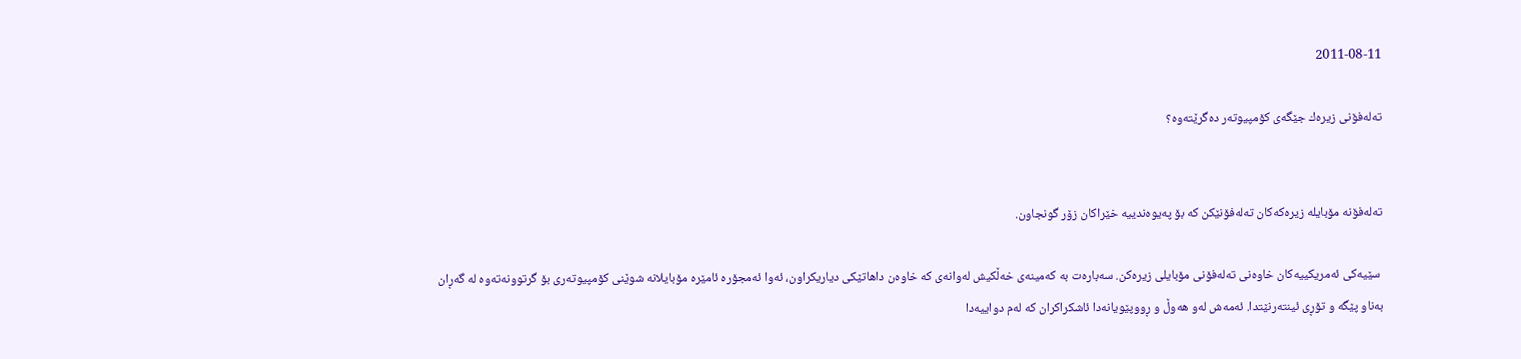2011-08-11

ته‌له‌فۆنی‌ زیره‌ك جێگه‌ی كۆمپیوته‌ر ده‌گرێته‌وه‌؟


ته‌له‌فۆنه‌ مۆبایله‌ زیره‌كه‌كان ته‌له‌فۆنێكن كه‌ بۆ په‌یوه‌ندییه‌ خێراكان زۆر گونجاون.

 سێیه‌كی‌ ئه‌مریكییه‌كان خاوه‌نی‌ ته‌له‌فۆنی‌ مۆبایلی‌ زیره‌كن. سه‌باره‌ت به‌ كه‌مینه‌ی‌ خه‌ڵكیش له‌وانه‌ی‌ كه‌ خاوه‌ن داهاتێكی‌ دیاریكراون، ئه‌وا ئه‌مجۆره‌ ئامێره‌ مۆبایلانه‌ شوێنی‌ كۆمپیوته‌ری‌ بۆ گرتوونه‌ته‌وه‌ له‌ گه‌ڕان به‌ناو پێگه‌ و تۆڕی‌ ئینته‌رنێتدا. ئه‌مه‌ش له‌و هه‌وڵ و ڕووپێویانه‌دا ئاشكراكران كه‌ له‌م دواییه‌دا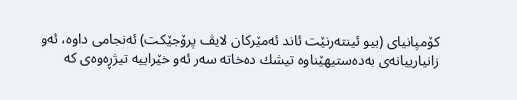كۆمپانیای‌ (بیو ئینته‌رنێت ئاند ئه‌مێركان لایڤ پرۆجێكت) ئه‌نجامی‌ داوه‌، ئه‌و زانیارییانه‌ی‌ به‌ده‌ستیهێناوه‌ تیشك ده‌خاته‌ سه‌ر ئه‌و خێراییه‌ تیژڕه‌وه‌ی‌ كه‌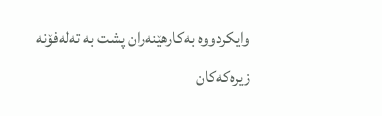وایكردووه‌ به‌كارهێنه‌ران پشت به‌ ته‌له‌فۆنه‌ زیره‌كه‌كان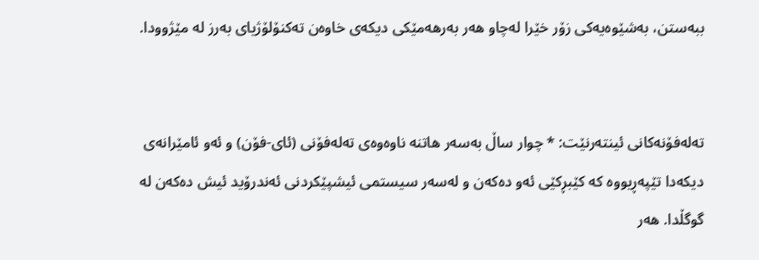ببه‌ستن، به‌شێوه‌یه‌كی‌ زۆر خێرا له‌چاو هه‌ر به‌رهه‌مێكی‌ دیكه‌ی‌ خاوه‌ن ته‌كنۆلۆژیای‌ به‌رز له‌ مێژوودا.


ته‌له‌فۆنه‌كانی‌ ئینته‌رنێت: * چوار ساڵ به‌سه‌ر هاتنه‌ ناوه‌وه‌ی‌ ته‌له‌فۆنی‌ (ئای‌-فۆن) و ئه‌و ئامێرانه‌ی‌ دیكه‌دا تێپه‌ڕیووه‌ كه‌ كێبڕكێی‌ ئه‌و ده‌كه‌ن و له‌سه‌ر سیستمی‌ ئیشپێكردنی‌ ئه‌ندرۆید ئیش ده‌كه‌ن له‌ گوگڵدا. هه‌ر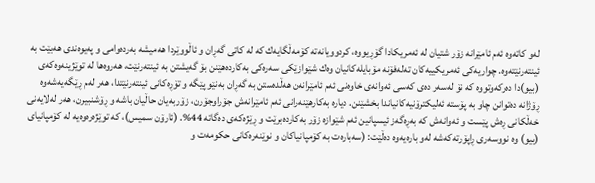له‌و كاته‌وه‌ ئه‌م ئامێرانه‌ زۆر شتیان له‌ ئه‌مریكادا گۆڕیووه‌، كردوویانه‌ته‌ كۆمه‌ڵگایه‌ك كه‌ له‌ كاتی‌ گه‌ڕان و ئاڵووێردا هه‌میشه‌ به‌رده‌وامی‌ و په‌یوه‌ندی‌ هه‌بێت به‌ ئینته‌رنێته‌وه‌. چواریه‌كی‌ ئه‌مریكییه‌كان ته‌له‌فۆنه‌ مۆبایله‌كانیان وه‌ك شێوازێكی‌ سه‌ره‌كی‌ به‌كارده‌هێنن بۆ گه‌یشتن به‌ ئینته‌رنێت، هه‌روه‌ها له‌ توێژینه‌وه‌كه‌ی‌ (بیو)دا ده‌ركه‌وتووه‌ كه‌ نۆ له‌سه‌ر ده‌ی‌ كه‌سی‌ ئه‌وانه‌ی‌ خاوه‌نی‌ ئه‌م ئامێرانه‌ن هه‌ڵده‌ستن به‌ گه‌ڕان به‌نێو پێگه‌ و تۆڕه‌كانی‌ ئینته‌رنێتدا، هه‌ر له‌م ڕێگه‌یه‌شه‌وه‌ ڕۆژانه‌ ده‌توانن چاو به‌ پۆسته‌ ئه‌لیكترۆنیه‌كانیاندا بخشێنن. دیاره‌ به‌كارهێنه‌رانی‌ ئه‌م ئامێرانه‌ش جۆراوجۆرن، زۆربه‌یان حاڵیان باشه‌ و ڕۆشنبیرن، هه‌ر له‌لایه‌نی‌ خه‌ڵكانی‌ ڕه‌ش پێست و ئه‌وانه‌ش كه‌ به‌ڕه‌گه‌ز ئیسپانین ئه‌م شێوازه‌ زۆر به‌كارده‌برێت و ڕێژه‌كه‌ی‌ ده‌گاته‌ 44%. (ئارۆن سمیس)، كه‌ توێژه‌ره‌وه‌یه‌ له‌ كۆمپانیای‌ (بیو) وه‌ نووسه‌ری‌ ڕاپۆرته‌كه‌شه‌ له‌و باره‌یه‌وه‌ ده‌ڵێت: (سه‌باره‌ت به‌ كۆمپانیاكان و نوێنه‌ره‌كانی‌ حكومه‌ت و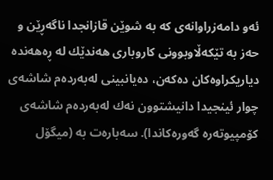ئه‌و دامه‌زراوانه‌ی‌ كه‌ به‌ شوێن قازانجدا ناگه‌ڕێن و حه‌ز به‌ تێكه‌ڵاوبوونی‌ كاروباری‌ هه‌ندێك له‌ ڕه‌هه‌نده‌ دیاریكراوه‌كان ده‌كه‌ن، ده‌یانبینی‌ له‌به‌رده‌م شاشه‌ی‌ چوار ئینجیدا دانیشتوون نه‌ك له‌به‌رده‌م شاشه‌ی‌ كۆمپیوته‌ره‌ گه‌وره‌كاندا). سه‌باره‌ت به‌ (میگۆل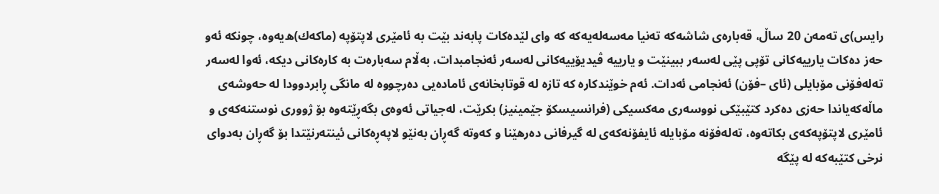رایس)ی‌ ته‌مه‌ن 20 ساڵ، قه‌باره‌ی‌ شاشه‌كه‌ ته‌نیا مه‌سه‌له‌یه‌كه‌ كه‌ وای‌ لێده‌كات پابه‌ند بێت به‌ ئامێری‌ لاپتۆپه‌ (ماكه‌ك)ه‌یه‌وه‌، چونكه‌ ئه‌و حه‌ز ده‌كات یارییه‌كانی‌ تۆپی‌ پێی‌ له‌سه‌ر ببینێت و یارییه‌ ڤیدیۆییه‌كانی‌ له‌سه‌ر ئه‌نجامبدات، به‌ڵام سه‌باره‌ت به‌ كاره‌كانی‌ دیكه‌، ئه‌وا له‌سه‌ر ته‌له‌فۆنی‌ مۆبایلی‌ (ئای‌ –فۆن) ئه‌نجامی‌ ئه‌دات. ئه‌م خوێندكاره‌ كه‌ تازه‌ له‌ قوتابخانه‌ی‌ ئاماده‌یی‌ ده‌رچووه‌ له‌ مانگی‌ ڕابردوودا له‌ حه‌وشه‌ی‌ ماڵه‌كه‌یاندا حه‌زی‌ ده‌كرد كتێبێكی‌ نووسه‌ری‌ مه‌كسیكی‌ (فرانسیسكۆ جێمینیز) بكرێت، له‌جیاتی‌ ئه‌وه‌ی‌ بگه‌ڕێته‌وه‌ بۆ ژووری‌ نوستنه‌كه‌ی‌ و ئامێری‌ لاپتۆپه‌كه‌ی‌ بكاته‌وه‌، ته‌له‌فۆنه‌ مۆبایله‌ ئایفۆنه‌كه‌ی‌ له‌ گیرفانی‌ ده‌رهێنا و كه‌وته‌ گه‌ڕان به‌نێو لاپه‌ڕه‌كانی‌ ئینته‌رنێتدا بۆ گه‌ڕان به‌دوای‌ نرخی‌ كتێبه‌كه‌ له‌ پێگه‌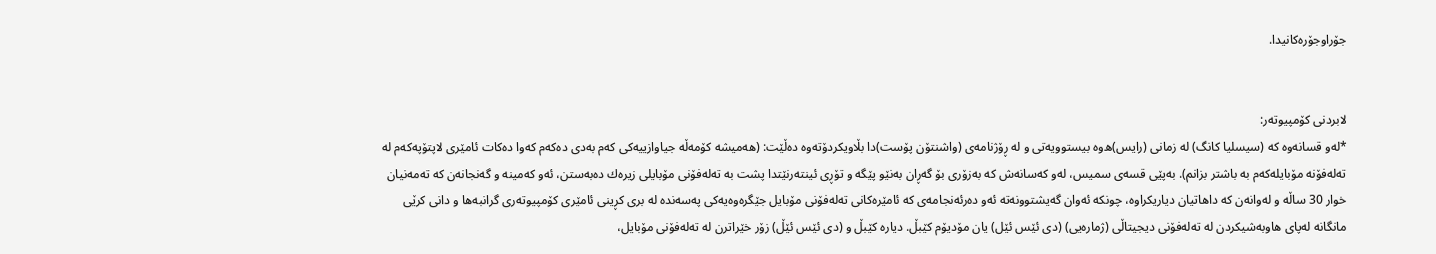جۆراوجۆره‌كانیدا.


لابردنی‌ كۆمپیوته‌ر:
*له‌و قسانه‌وه‌ كه‌ (سیسلیا كانگ) له‌ زمانی‌ (رایس)ه‌وه‌ بیستوویه‌تی‌ و له‌ ڕۆژنامه‌ی‌ (واشنتۆن پۆست)دا بڵاویكردۆته‌وه‌ ده‌ڵێت: (هه‌میشه‌ كۆمه‌ڵه‌ جیاوازییه‌كی‌ كه‌م به‌دی‌ ده‌كه‌م كه‌وا ده‌كات ئامێری‌ لاپتۆپه‌كه‌م له‌ ته‌له‌فۆنه‌ مۆبایله‌كه‌م به‌ باشتر بزانم). به‌پێی‌ قسه‌ی‌ سمیس، له‌و كه‌سانه‌ش كه‌ به‌زۆری‌ بۆ گه‌ڕان به‌نێو پێگه‌ و تۆڕی‌ ئینته‌رنێتدا پشت به‌ ته‌له‌فۆنی‌ مۆبایلی‌ زیره‌ك ده‌به‌ستن، ئه‌و كه‌مینه‌ و گه‌نجانه‌ن كه‌ ته‌مه‌نیان خوار 30 ساڵه‌ و له‌وانه‌ن كه‌ داهاتیان دیاریكراوه‌، چونكه‌ ئه‌وان گه‌یشتوونه‌ته‌ ئه‌و ده‌رئه‌نجامه‌ی‌ كه‌ ئامێره‌كانی‌ ته‌له‌فۆنی‌ مۆبایل جێگره‌وه‌یه‌كی‌ په‌سه‌نده‌ له‌ بری‌ كڕینی‌ ئامێری‌ كۆمپیوته‌ری‌ گرانبه‌ها و دانی‌ كرێی‌ مانگانه‌ له‌پای‌ هاوبه‌شیكردن له‌ ته‌له‌فۆنی‌ دیجیتاڵی‌ (ژماره‌یی‌) (دی‌ ئێس ئێل) یان مۆدیۆم كێبڵ. دیاره‌ كێبڵ و (دی‌ ئێس ئێڵ) زۆر خێراترن له‌ ته‌له‌فۆنی‌ مۆبایل،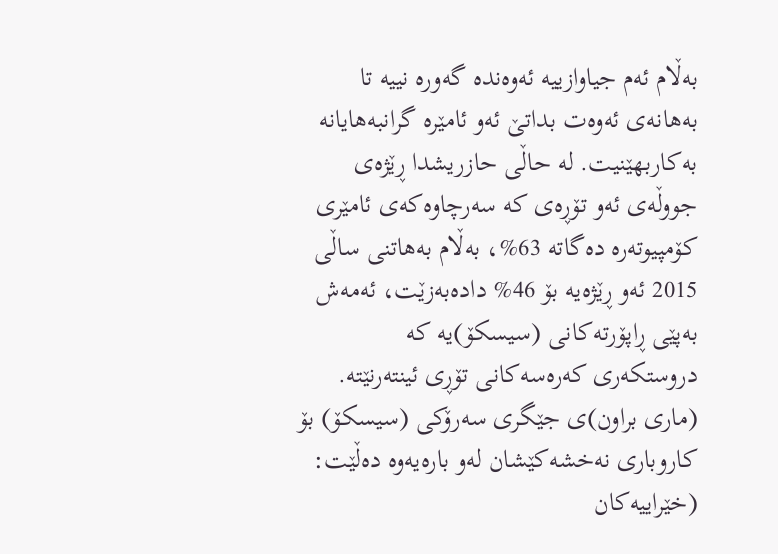به‌ڵام ئه‌م جیاوازییه‌ ئه‌وه‌نده‌ گه‌وره‌ نییه‌ تا به‌هانه‌ی‌ ئه‌وه‌ت بداتێ‌ ئه‌و ئامێره‌ گرانبه‌هایانه‌ به‌كاربهێنیت. له‌ حاڵی‌ حازریشدا ڕێژه‌ی‌ جووڵه‌ی‌ ئه‌و تۆڕه‌ی‌ كه‌ سه‌رچاوه‌كه‌ی‌ ئامێری‌ كۆمپیوته‌ره‌ ده‌گاته‌ 63%، به‌ڵام به‌هاتنی‌ ساڵی‌ 2015 ئه‌و ڕێژه‌یه‌ بۆ 46% داده‌به‌زێت، ئه‌مه‌ش به‌پێی‌ ڕاپۆرته‌كانی‌ (سیسكۆ)یه‌ كه‌ دروستكه‌ری‌ كه‌ره‌سه‌كانی‌ تۆڕی‌ ئینته‌رنێته‌. (ماری‌ براون)ی‌ جێگری‌ سه‌رۆكی‌ (سیسكۆ) بۆ كاروباری‌ نه‌خشه‌كێشان له‌و باره‌یه‌وه‌ ده‌ڵێت: (خێراییه‌كان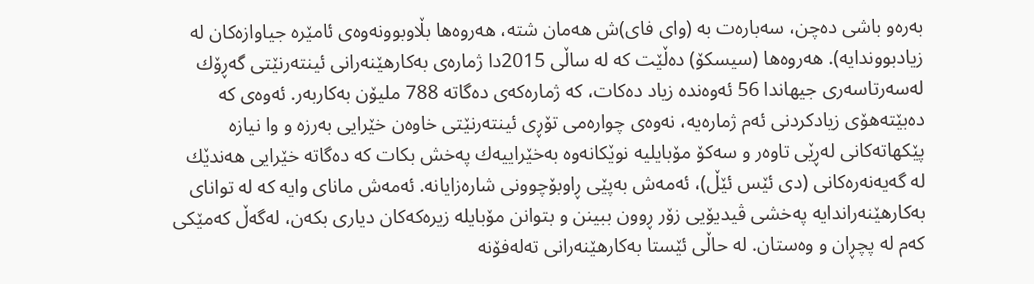به‌ره‌و باشی‌ ده‌چن، سه‌باره‌ت به‌ (وای‌ فای‌)ش هه‌مان شته‌، هه‌روه‌ها بڵاوبوونه‌وه‌ی‌ ئامێره‌ جیاوازه‌كان له‌ زیادبووندایه‌). هه‌روه‌ها (سیسكۆ) ده‌ڵێت كه‌ له‌ ساڵی‌ 2015دا ژماره‌ی‌ به‌كارهێنه‌رانی‌ ئینته‌رنێتی‌ گه‌ڕۆك له‌سه‌رتاسه‌ری‌ جیهاندا 56 ئه‌وه‌نده‌ زیاد ده‌كات، كه‌ ژماره‌كه‌ی‌ ده‌گاته‌ 788 ملیۆن به‌كاربه‌ر. ئه‌وه‌ی‌ كه‌ ده‌بێته‌هۆی‌ زیادكردنی‌ ئه‌م ژماره‌یه‌، نه‌وه‌ی‌ چواره‌می‌ تۆڕی‌ ئینته‌رنێتی‌ خاوه‌ن خێرایی‌ به‌رزه‌ و وا نیازه‌ پێكهاته‌كانی‌ له‌ڕێی‌ تاوه‌ر و سه‌كۆ مۆبایلیه‌ نوێكانه‌وه‌ به‌خێراییه‌ك په‌خش بكات كه‌ ده‌گاته‌ خێرایی‌ هه‌ندێك له‌ گه‌یه‌نه‌ره‌كانی‌ (دی‌ ئێس ئێڵ)، ئه‌مه‌ش به‌پێی‌ ڕاوبۆچوونی‌ شاره‌زایانه‌. ئه‌مه‌ش مانای‌ وایه‌ كه‌ له‌ توانای‌ به‌كارهێنه‌راندایه‌ په‌خشی‌ ڤیدیۆیی‌ زۆر ڕوون ببینن و بتوانن مۆبایله‌ زیره‌كه‌كان دیاری‌ بكه‌ن، له‌گه‌ڵ كه‌مێكی‌ كه‌م له‌ پچڕان و وه‌ستان. له‌ حاڵی‌ ئێستا به‌كارهێنه‌رانی‌ ته‌له‌فۆنه‌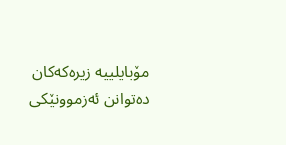مۆبایلییه‌ زیره‌كه‌كان ده‌توانن ئه‌زموونێكی‌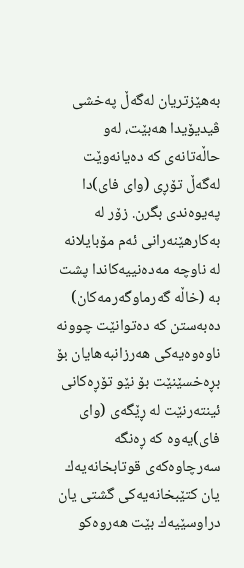به‌هێزتریان له‌گه‌ڵ په‌خشی‌ ڤیدیۆیدا هه‌بێت، له‌و حاڵه‌تانه‌ی‌ كه‌ ده‌یانه‌وێت له‌گه‌ڵ تۆڕی‌ (وای‌ فای‌)دا په‌یوه‌ندی‌ بگرن. زۆر له‌ به‌كارهێنه‌رانی‌ ئه‌م مۆبایلانه‌ له‌ ناوچه‌ مه‌ده‌نییه‌كاندا پشت به‌ (خاڵه‌ گه‌رماوگه‌رمه‌كان) ده‌به‌ستن كه‌ ده‌توانێت چوونه‌ ناوه‌وه‌یه‌كی‌ هه‌رزانبه‌هایان بۆ بڕه‌خسێنێت بۆ نێو تۆڕه‌كانی‌ ئینته‌رنێت له‌ ڕێگه‌ی‌ (وای‌ فای‌)یه‌وه‌ كه‌ ڕه‌نگه‌ سه‌رچاوه‌كه‌ی‌ قوتابخانه‌یه‌ك یان كتێبخانه‌یه‌كی‌ گشتی‌ یان دراوسێیه‌ك بێت هه‌روه‌كو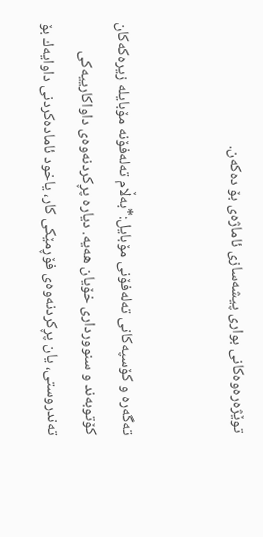توێژه‌ره‌وه‌كانی‌ بواری‌ پیشه‌سازی‌ ئاماژه‌ی‌ بۆ ده‌كه‌ن.


ته‌گه‌ره‌ و كۆسپه‌كانی‌ ته‌له‌فۆنی‌ مۆبایل:*به‌ڵام ته‌له‌فۆنه‌ مۆبایله‌ زیره‌كه‌كان كۆتوبه‌ند و سنوورداری‌ خۆیان هه‌یه‌. دیاره‌ پڕكردنه‌وه‌ی‌ داواكارییه‌كی‌ ته‌ندروستی‌، یان پڕكردنه‌وه‌ی‌ فۆڕمێكی‌ كار، یاخود ئاماده‌كردنی‌ داوایه‌ك بۆ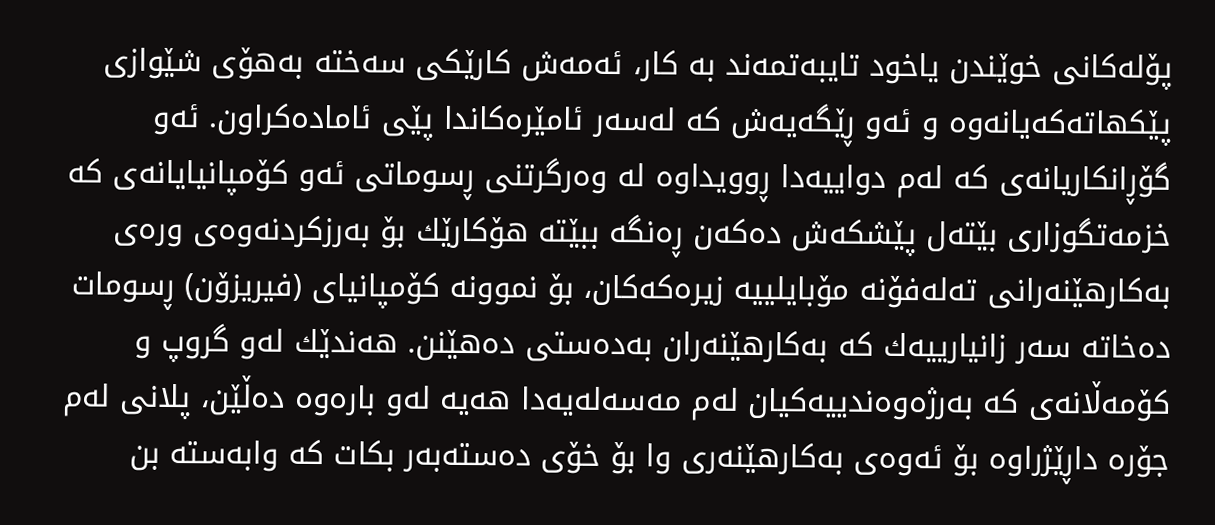پۆله‌كانی‌ خوێندن یاخود تایبه‌تمه‌ند به‌ كار، ئه‌مه‌ش كارێكی‌ سه‌خته‌ به‌هۆی‌ شێوازی‌ پێكهاته‌كه‌یانه‌وه‌ و ئه‌و ڕێگه‌یه‌ش كه‌ له‌سه‌ر ئامێره‌كاندا پێی‌ ئاماده‌كراون. ئه‌و گۆڕانكاریانه‌ی‌ كه‌ له‌م دواییه‌دا ڕوویداوه‌ له‌ وه‌رگرتنی‌ ڕسوماتی‌ ئه‌و كۆمپانیایانه‌ی‌ كه‌ خزمه‌تگوزاری‌ بێته‌ل پێشكه‌ش ده‌كه‌ن ڕه‌نگه‌ ببێته‌ هۆكارێك بۆ به‌رزكردنه‌وه‌ی‌ وره‌ی‌ به‌كارهێنه‌رانی‌ ته‌له‌فۆنه‌ مۆبایلییه‌ زیره‌كه‌كان، بۆ نموونه‌ كۆمپانیای‌ (فیریزۆن) ڕسومات ده‌خاته‌ سه‌ر زانیارییه‌ك كه‌ به‌كارهێنه‌ران به‌ده‌ستی‌ ده‌هێنن. هه‌ندێك له‌و گروپ و كۆمه‌ڵانه‌ی‌ كه‌ به‌رژه‌وه‌ندییه‌كیان له‌م مه‌سه‌له‌یه‌دا هه‌یه‌ له‌و باره‌وه‌ ده‌ڵێن، پلانی‌ له‌م جۆره‌ داڕێژراوه‌ بۆ ئه‌وه‌ی‌ به‌كارهێنه‌ری‌ وا بۆ خۆی‌ ده‌سته‌به‌ر بكات كه‌ وابه‌سته‌ بن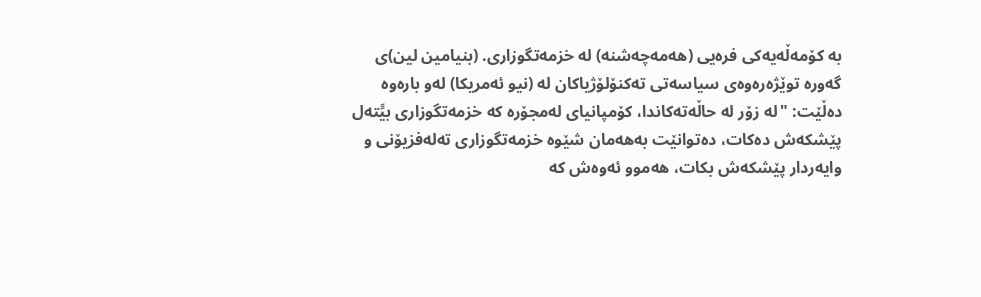به‌ كۆمه‌ڵه‌یه‌كی‌ فره‌یی‌ (هه‌مه‌چه‌شنه‌) له‌ خزمه‌تگوزاری‌. (بنیامین لین)ی‌ گه‌وره‌ توێژه‌ره‌وه‌ی‌ سیاسه‌تی‌ ته‌كنۆلۆژیاكان له‌ (نیو ئه‌مریكا) له‌و باره‌وه‌ ده‌ڵێت: "له‌ زۆر له‌ حاڵه‌ته‌كاندا، كۆمپانیای‌ له‌مجۆره‌ كه‌ خزمه‌تگوزاری‌ بیًَته‌ل پێشكه‌ش ده‌كات، ده‌توانێت به‌هه‌مان شێوه‌ خزمه‌تگوزاری‌ ته‌له‌فزیۆنی‌ و وایه‌ردار پێشكه‌ش بكات، هه‌موو ئه‌وه‌ش كه‌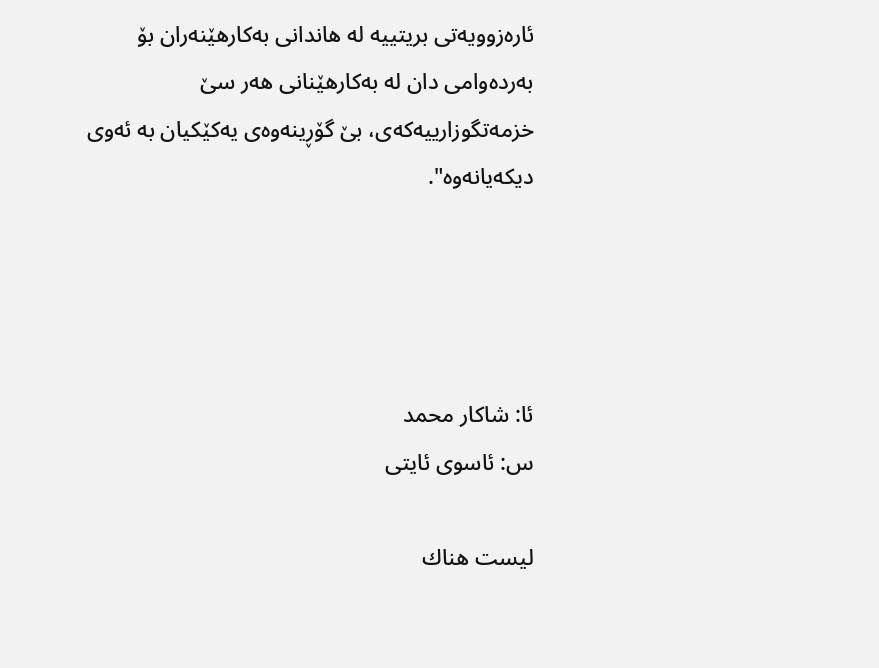ئاره‌زوویه‌تی‌ بریتییه‌ له‌ هاندانی‌ به‌كارهێنه‌ران بۆ به‌رده‌وامی‌ دان له‌ به‌كارهێنانی‌ هه‌ر سێ‌ خزمه‌تگوزارییه‌كه‌ی‌، بێ‌ گۆڕینه‌وه‌ی‌ یه‌كێكیان به‌ ئه‌وی‌ دیكه‌یانه‌وه‌".




ئا: شاكار محمد
س: ئاسوى ئايتى

ليست هناك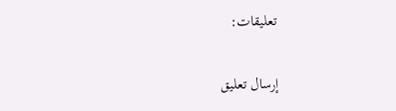تعليقات:

إرسال تعليق